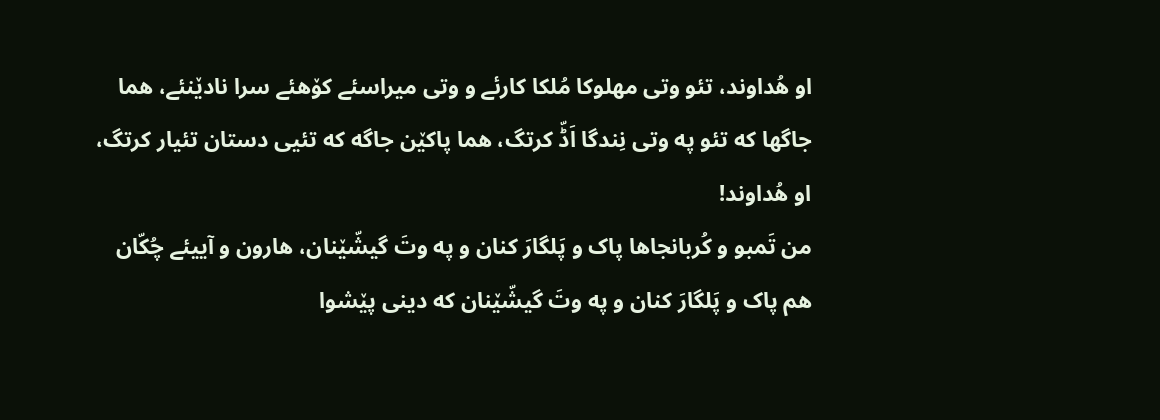او هُداوند، تئو وتی مهلوکا مُلکا کارئے و وتی میراسئے کۆهئے سرا نادێنئے، هما جاگها که تئو په وتی نِندگا اَڈّ کرتگ، هما پاکێن جاگه که تئیی دستان تئیار کرتگ، او هُداوند!
من تَمبو و کُربانجاها پاک و پَلگارَ کنان و په وتَ گیشّێنان، هارون و آییئے چُکّان هم پاک و پَلگارَ کنان و په وتَ گیشّێنان که دینی پێشوا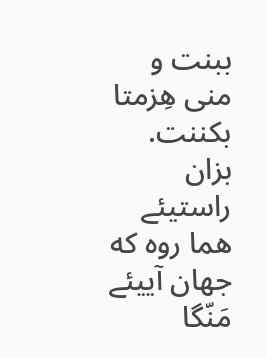ببنت و منی هِزمتا بکننت.
بزان راستیئے هما روه که جهان آییئے مَنّگا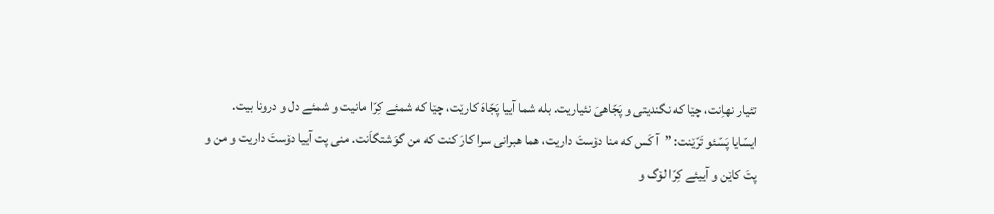تئیار نهاِنت، چێا که نگندیتی و پَجّاهیَ نئیاریت. بله شما آییا پَجّاهَ کارێت، چێا که شمئے کِرّا مانیت و شمئے دل و درونا بیت.
ایسّایا پَسّئو تَرّێنت: ”آ کَس که منا دۆستَ داریت، هما هبرانی سرا کارَ کنت که من گوَشتگاَنت. منی پت آییا دۆستَ داریت و من و پتَ کاێن و آییئے کِرّا لۆگ و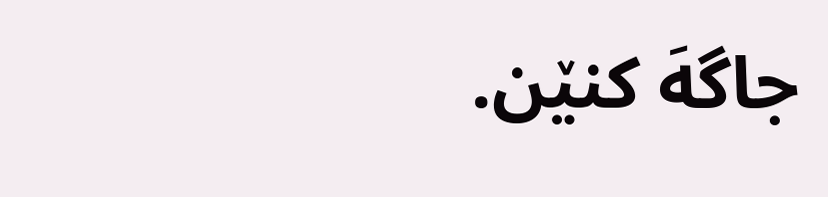جاگهَ کنێن.